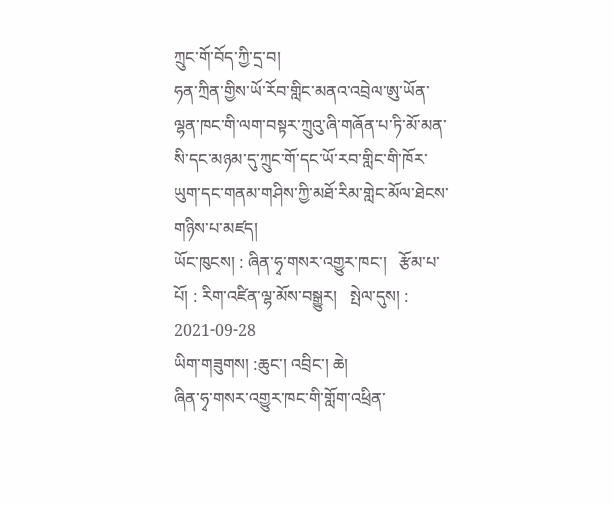ཀྲུང་གོ་བོད་ཀྱི་དྲ་བ།
ཧན་ཀྲིན་གྱིས་ཡོ་རོབ་གླིང་མནའ་འབྲེལ་ཨུ་ཡོན་ལྷན་ཁང་གི་ལག་བསྟར་ཀྲུའུ་ཞི་གཞོན་པ་ཏི་མོ་མན་སི་དང་མཉམ་དུ་ཀྲུང་གོ་དང་ཡོ་རབ་གླིང་གི་ཁོར་ཡུག་དང་གནམ་གཤིས་ཀྱི་མཐོ་རིམ་གླེང་མོལ་ཐེངས་གཉིས་པ་མཛད།
ཡོང་ཁུངས། : ཞིན་ཧྭ་གསར་འགྱུར་ཁང་།   རྩོམ་པ་པོ། : རིག་འཛིན་ལྷ་མོས་བསྒྱུར།   སྤེལ་དུས། : 2021-09-28
ཡིག་གཟུགས། :ཆུང་། འབྲིང་། ཆེ།
ཞིན་ཧྭ་གསར་འགྱུར་ཁང་གི་གློག་འཕྲིན་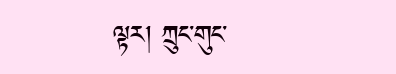ལྟར། ཀྲུང་གུང་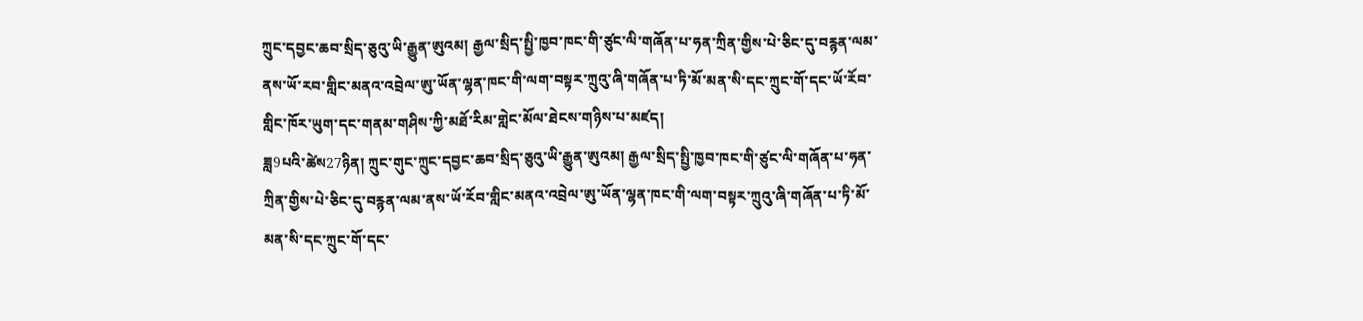ཀྲུང་དབྱང་ཆབ་སྲིད་ཅུའུ་ཡི་རྒྱུན་ཨུའམ། རྒྱལ་སྲིད་སྤྱི་ཁྱབ་ཁང་གི་ཙུང་ལི་གཞོན་པ་ཧན་ཀྲིན་གྱིས་པེ་ཅིང་དུ་བརྙན་ལམ་ནས་ཡོ་རབ་གླིང་མནའ་འབྲེལ་ཨུ་ཡོན་ལྷན་ཁང་གི་ལག་བསྟར་ཀྲུའུ་ཞི་གཞོན་པ་ཏི་མོ་མན་སི་དང་ཀྲུང་གོ་དང་ཡོ་རོབ་གླིང་ཁོར་ཡུག་དང་གནམ་གཤིས་ཀྱི་མཐོ་རིམ་གླེང་མོལ་ཐེངས་གཉིས་པ་མཛད།
ཟླ9པའི་ཚེས27ཉིན། ཀྲུང་གུང་ཀྲུང་དབྱང་ཆབ་སྲིད་ཅུའུ་ཡི་རྒྱུན་ཨུའམ། རྒྱལ་སྲིད་སྤྱི་ཁྱབ་ཁང་གི་ཙུང་ལི་གཞོན་པ་ཧན་ཀྲིན་གྱིས་པེ་ཅིང་དུ་བརྙན་ལམ་ནས་ཡོ་རོབ་གླིང་མནའ་འབྲེལ་ཨུ་ཡོན་ལྷན་ཁང་གི་ལག་བསྟར་ཀྲུའུ་ཞི་གཞོན་པ་ཏི་མོ་མན་སི་དང་ཀྲུང་གོ་དང་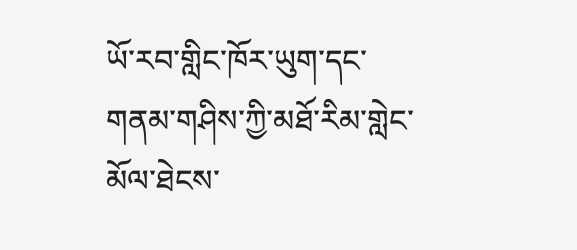ཡོ་རབ་གླིང་ཁོར་ཡུག་དང་གནམ་གཤིས་ཀྱི་མཐོ་རིམ་གླེང་མོལ་ཐེངས་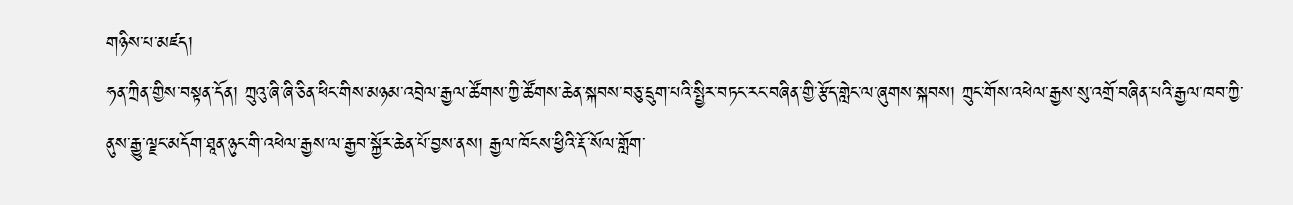གཉིས་པ་མཛད།
ཧན་ཀྲིན་གྱིས་བསྟན་དོན། ཀྲུའུ་ཞི་ཞི་ཅིན་ཕིང་གིས་མཉམ་འབྲེལ་རྒྱལ་ཚོགས་ཀྱི་ཚོགས་ཆེན་སྐབས་བཅུ་དྲུག་པའི་སྤྱིར་བཏང་རང་བཞིན་གྱི་རྩོད་གླེང་ལ་ཞུགས་སྐབས། ཀྲུང་གོས་འཕེལ་རྒྱས་སུ་འགྲོ་བཞིན་པའི་རྒྱལ་ཁབ་ཀྱི་ནུས་རྒྱུ་ལྗང་མདོག་ཐཱན་ཉུང་གི་འཕེལ་རྒྱས་ལ་རྒྱབ་སྐྱོར་ཆེན་པོ་བྱས་ནས། རྒྱལ་ཁོངས་ཕྱིའི་རྡོ་སོལ་གློག་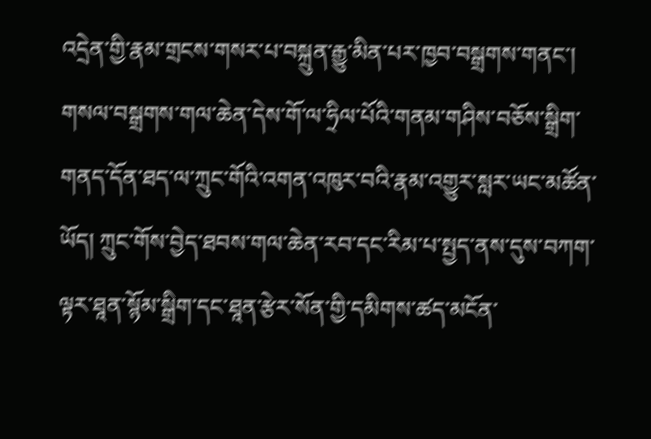འདྲེན་གྱི་རྣམ་གྲངས་གསར་པ་བསྐྲུན་རྒྱུ་མིན་པར་ཁྱབ་བསྒྲགས་གནང་། གསལ་བསྒྲགས་གལ་ཆེན་དེས་གོ་ལ་ཧྲིལ་པོའི་གནམ་གཤིས་བཅོས་སྒྲིག་གནད་དོན་ཐད་ལ་ཀྲུང་གོའི་འགན་འཁུར་བའི་རྣམ་འགྱུར་སླར་ཡང་མཚོན་ཡོད། ཀྲུང་གོས་བྱེད་ཐབས་གལ་ཆེན་རབ་དང་རིམ་པ་སྤྱད་ནས་དུས་བཀག་ལྟར་ཐཱན་སྙོམ་སྒྲིག་དང་ཐཱན་རྩེར་སོན་གྱི་དམིགས་ཚད་མངོན་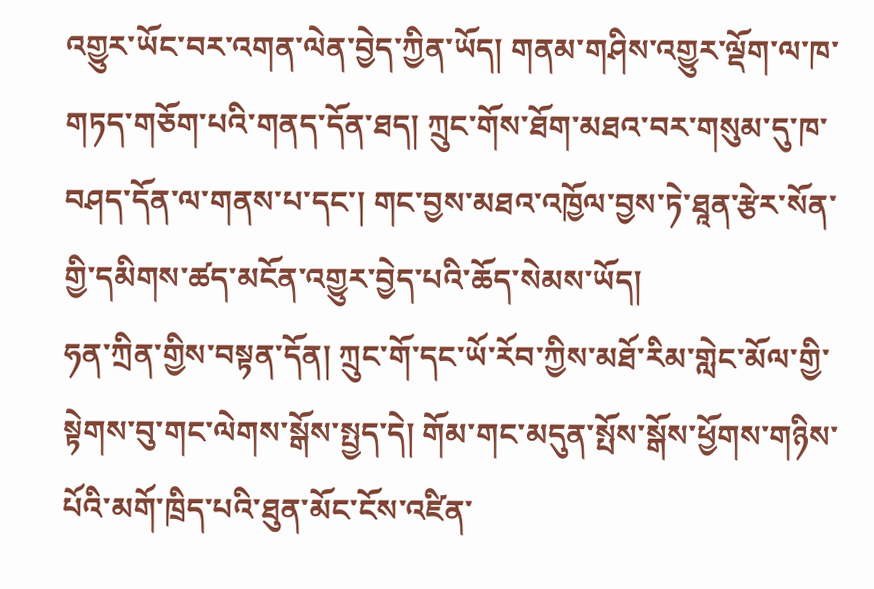འགྱུར་ཡོང་བར་འགན་ལེན་བྱེད་ཀྱིན་ཡོད། གནམ་གཤིས་འགྱུར་ལྡོག་ལ་ཁ་གཏད་གཅོག་པའི་གནད་དོན་ཐད། ཀྲུང་གོས་ཐོག་མཐའ་བར་གསུམ་དུ་ཁ་བཤད་དོན་ལ་གནས་པ་དང་། གང་བྱས་མཐའ་འཁྱོལ་བྱས་ཏེ་ཐཱན་རྩེར་སོན་གྱི་དམིགས་ཚད་མངོན་འགྱུར་བྱེད་པའི་ཆོད་སེམས་ཡོད།
ཧན་ཀྲིན་གྱིས་བསྟན་དོན། ཀྲུང་གོ་དང་ཡོ་རོབ་ཀྱིས་མཐོ་རིམ་གླེང་མོལ་གྱི་སྟེགས་བུ་གང་ལེགས་སྒོས་སྤྱད་དེ། གོམ་གང་མདུན་སྤོས་སྒོས་ཕྱོགས་གཉིས་པོའི་མགོ་ཁྲིད་པའི་ཐུན་མོང་ངོས་འཛིན་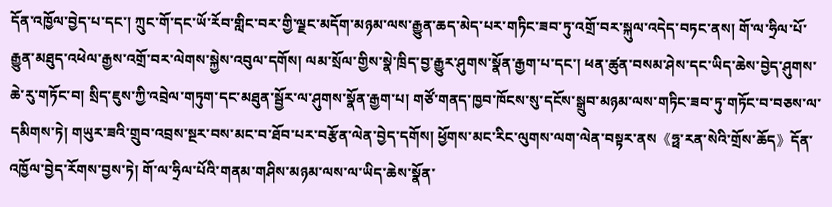དོན་འཁྱོལ་བྱེད་པ་དང་། ཀྲུང་གོ་དང་ཡོ་རོབ་གླིང་བར་གྱི་ལྗང་མདོག་མཉམ་ལས་རྒྱུན་ཆད་མེད་པར་གཏིང་ཟབ་ཏུ་འགྲོ་བར་སྐུལ་འདེད་བཏང་ནས། གོ་ལ་ཧྲིལ་པོ་རྒྱུན་མཐུད་འཕེལ་རྒྱས་འགྲོ་བར་ལེགས་སྐྱེས་འབུལ་དགོས། ལམ་སྲོལ་གྱིས་སྣེ་ཁྲིད་བྱ་རྒྱུར་ཤུགས་སྣོན་རྒྱག་པ་དང་། ཕན་ཚུན་བསམ་ཤེས་དང་ཡིད་ཆེས་བྱེད་ཤུགས་ཆེ་རུ་གཏོང་བ། སྲིད་ཇུས་ཀྱི་འབྲེལ་གཏུག་དང་མཐུན་སྦྱོར་ལ་ཤུགས་སྣོན་རྒྱག་པ། གཙོ་གནད་ཁྱབ་ཁོངས་སུ་དངོས་སྒྲུབ་མཉམ་ལས་གཏིང་ཟབ་ཏུ་གཏོང་བ་བཅས་ལ་དམིགས་ཏེ། གཡུར་ཟའི་གྲུབ་འབྲས་སྔར་བས་མང་བ་ཐོབ་པར་བརྩོན་ལེན་བྱེད་དགོས། ཕྱོགས་མང་རིང་ལུགས་ལག་ལེན་བསྟར་ནས《ཧྥ་རན་སེའི་གྲོས་ཆོད》དོན་འཁྱོལ་བྱེད་རོགས་བྱས་ཏེ། གོ་ལ་ཧྲིལ་པོའི་གནམ་གཤིས་མཉམ་ལས་ལ་ཡིད་ཆེས་སྣོན་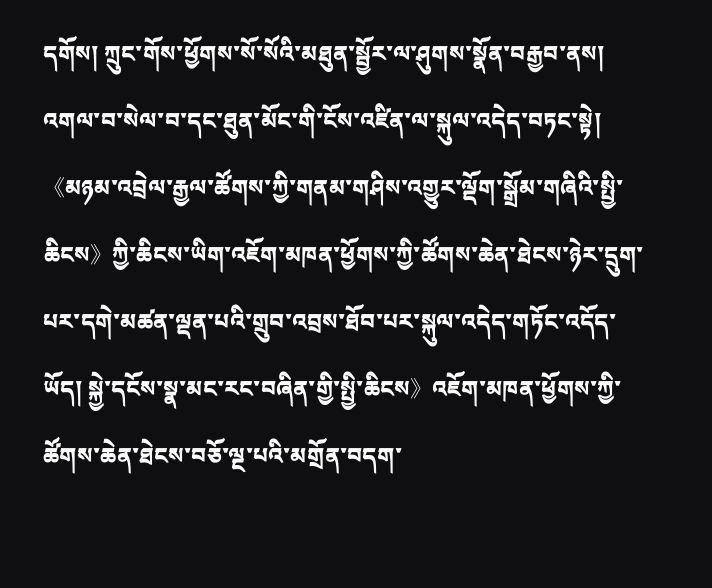དགོས། ཀྲུང་གོས་ཕྱོགས་སོ་སོའི་མཐུན་སྦྱོར་ལ་ཤུགས་སྣོན་བརྒྱབ་ནས། འགལ་བ་སེལ་བ་དང་ཐུན་མོང་གི་ངོས་འཛིན་ལ་སྐུལ་འདེད་བཏང་སྟེ། 《མཉམ་འབྲེལ་རྒྱལ་ཚོགས་ཀྱི་གནམ་གཤིས་འགྱུར་ལྡོག་སྒྲོམ་གཞིའི་སྤྱི་ཆིངས》ཀྱི་ཆིངས་ཡིག་འཇོག་མཁན་ཕྱོགས་ཀྱི་ཚོགས་ཆེན་ཐེངས་ཉེར་དྲུག་པར་དགེ་མཚན་ལྡན་པའི་གྲུབ་འབྲས་ཐོབ་པར་སྐུལ་འདེད་གཏོང་འདོད་ཡོད། སྐྱེ་དངོས་སྣ་མང་རང་བཞིན་གྱི་སྤྱི་ཆིངས》འཇོག་མཁན་ཕྱོགས་ཀྱི་ཚོགས་ཆེན་ཐེངས་བཅོ་ལྔ་པའི་མགྲོན་བདག་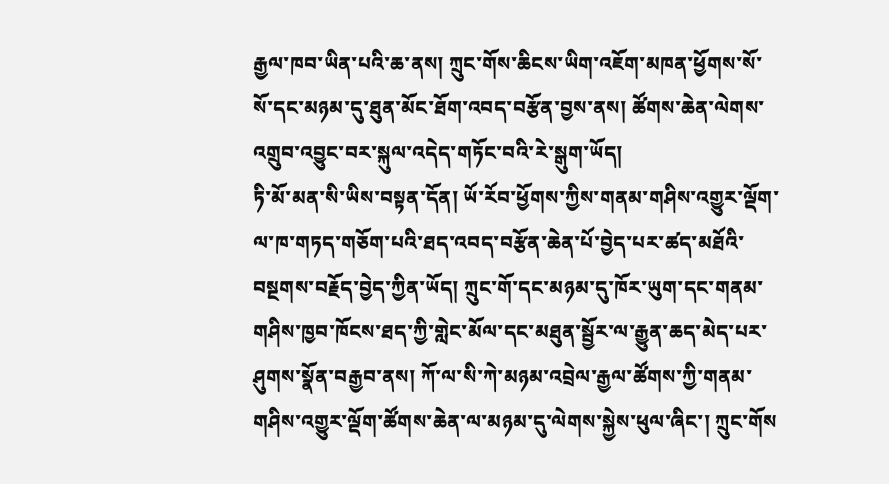རྒྱལ་ཁབ་ཡིན་པའི་ཆ་ནས། ཀྲུང་གོས་ཆིངས་ཡིག་འཇོག་མཁན་ཕྱོགས་སོ་སོ་དང་མཉམ་དུ་ཐུན་མོང་ཐོག་འབད་བརྩོན་བྱས་ནས། ཚོགས་ཆེན་ལེགས་འགྲུབ་འབྱུང་བར་སྐུལ་འདེད་གཏོང་བའི་རེ་སྒུག་ཡོད།
ཏི་མོ་མན་སི་ཡིས་བསྟན་དོན། ཡོ་རོབ་ཕྱོགས་ཀྱིས་གནམ་གཤིས་འགྱུར་ལྡོག་ལ་ཁ་གཏད་གཅོག་པའི་ཐད་འབད་བརྩོན་ཆེན་པོ་བྱེད་པར་ཚད་མཐོའི་བསྔགས་བརྗོད་བྱེད་ཀྱིན་ཡོད། ཀྲུང་གོ་དང་མཉམ་དུ་ཁོར་ཡུག་དང་གནམ་གཤིས་ཁྱབ་ཁོངས་ཐད་ཀྱི་གླེང་མོལ་དང་མཐུན་སྦྱོར་ལ་རྒྱུན་ཆད་མེད་པར་ཤུགས་སྣོན་བརྒྱབ་ནས། ཀོ་ལ་སི་ཀེ་མཉམ་འབྲེལ་རྒྱལ་ཚོགས་ཀྱི་གནམ་གཤིས་འགྱུར་ལྡོག་ཚོགས་ཆེན་ལ་མཉམ་དུ་ལེགས་སྐྱེས་ཕུལ་ཞིང་། ཀྲུང་གོས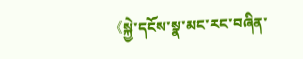《སྐྱེ་དངོས་སྣ་མང་རང་བཞིན་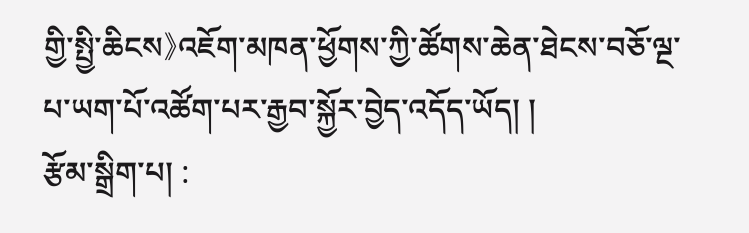གྱི་སྤྱི་ཆིངས》འཇོག་མཁན་ཕྱོགས་ཀྱི་ཚོགས་ཆེན་ཐེངས་བཅོ་ལྔ་པ་ཡག་པོ་འཚོག་པར་རྒྱབ་སྐྱོར་བྱེད་འདོད་ཡོད། །
རྩོམ་སྒྲིག་པ། :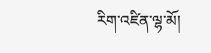རིག་འཛིན་ལྷ་མོ།